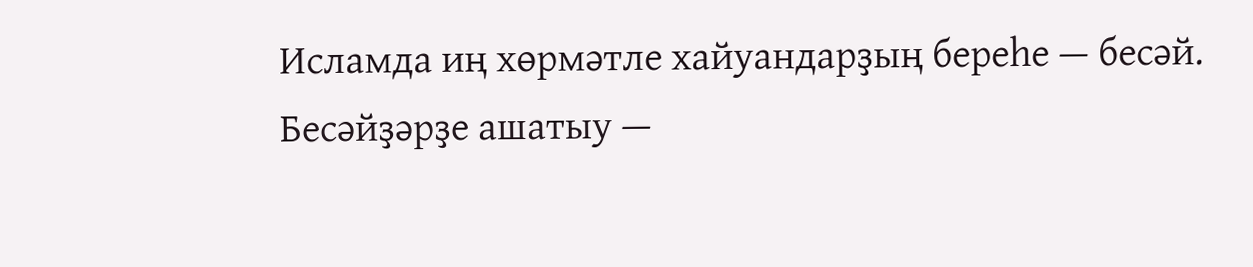Исламда иң хөрмәтле хайуандарҙың береһе — бесәй.
Бесәйҙәрҙе ашатыу —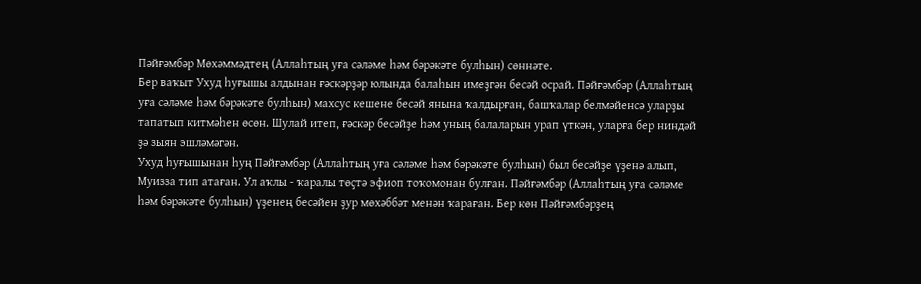Пәйғәмбәр Мөхәммәдтең (Аллаһтың уға сәләме һәм бәрәкәте булһын) сөннәте.
Бер ваҡыт Ухуд һуғышы алдынан ғәскәрҙәр юлында балаһын имеҙгән бесәй осрай. Пәйғәмбәр (Аллаһтың уға сәләме һәм бәрәкәте булһын) махсус кешене бесәй янына ҡалдырған, башҡалар белмәйенсә уларҙы тапатып китмәһен өсөн. Шулай итеп, ғәскәр бесәйҙе һәм уның балаларын урап үткән, уларға бер ниндәй ҙә зыян эшләмәгән.
Ухуд һуғышынан һуң Пәйғәмбәр (Аллаһтың уға сәләме һәм бәрәкәте булһын) был бесәйҙе үҙенә алып, Муизза тип атаған. Ул аҡлы - ҡаралы төҫтә эфиоп тоҡомонан булған. Пәйғәмбәр (Аллаһтың уға сәләме һәм бәрәкәте булһын) үҙенең бесәйен ҙур мөхәббәт менән ҡараған. Бер көн Пәйғәмбәрҙең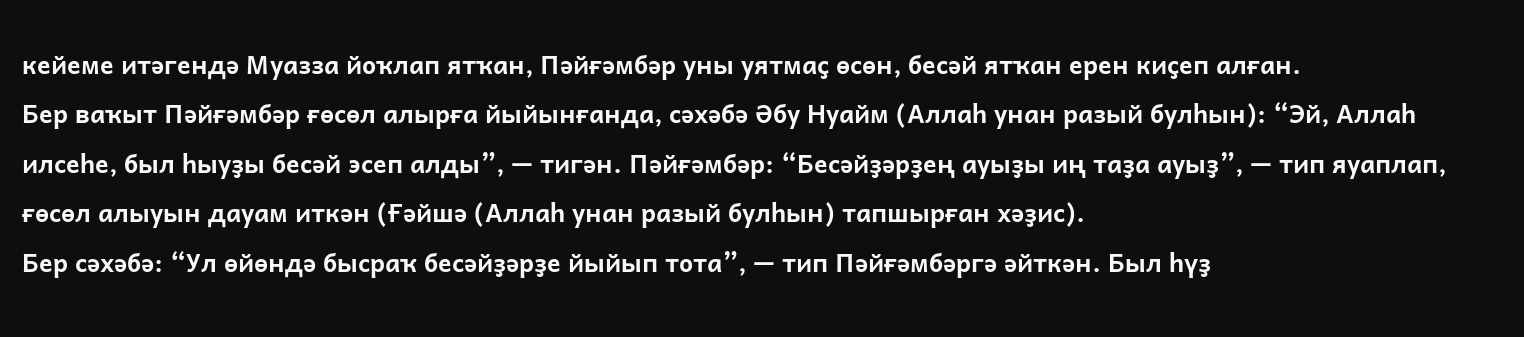кейеме итәгендә Муазза йоҡлап ятҡан, Пәйғәмбәр уны уятмаҫ өсөн, бесәй ятҡан ерен киҫеп алған.
Бер ваҡыт Пәйғәмбәр ғөсөл алырға йыйынғанда, сәхәбә Әбу Нуайм (Аллаһ унан разый булһын): “Эй, Аллаһ илсеһе, был һыуҙы бесәй эсеп алды”, — тигән. Пәйғәмбәр: “Бесәйҙәрҙең ауыҙы иң таҙа ауыҙ”, — тип яуаплап, ғөсөл алыуын дауам иткән (Ғәйшә (Аллаһ унан разый булһын) тапшырған хәҙис).
Бер сәхәбә: “Ул өйөндә бысраҡ бесәйҙәрҙе йыйып тота”, — тип Пәйғәмбәргә әйткән. Был һүҙ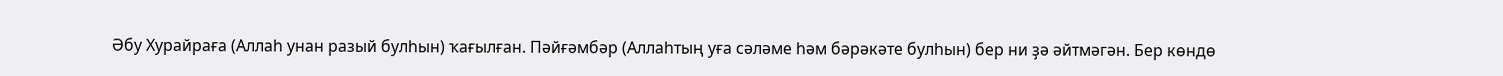Әбу Хурайраға (Аллаһ унан разый булһын) ҡағылған. Пәйғәмбәр (Аллаһтың уға сәләме һәм бәрәкәте булһын) бер ни ҙә әйтмәгән. Бер көндө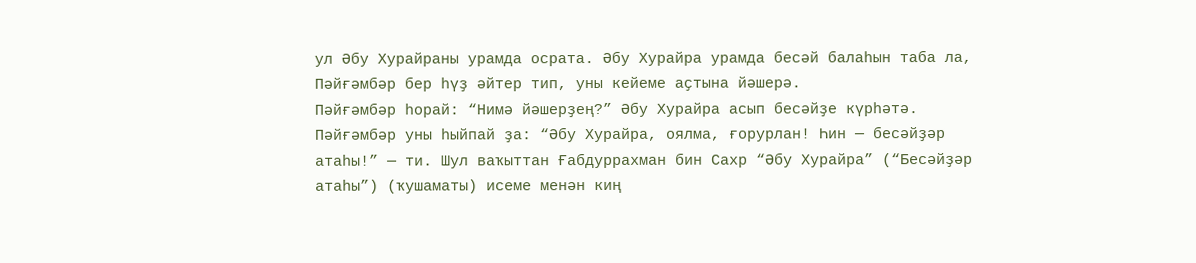ул Әбу Хурайраны урамда осрата. Әбу Хурайра урамда бесәй балаһын таба ла, Пәйғәмбәр бер һүҙ әйтер тип, уны кейеме аҫтына йәшерә.
Пәйғәмбәр һорай: “Нимә йәшерҙең?” Әбу Хурайра асып бесәйҙе күрһәтә. Пәйғәмбәр уны һыйпай ҙа: “Әбу Хурайра, оялма, ғорурлан! Һин — бесәйҙәр атаһы!” — ти. Шул ваҡыттан Ғабдуррахман бин Сахр “Әбу Хурайра” (“Бесәйҙәр атаһы”) (ҡушаматы) исеме менән киң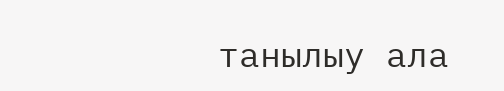танылыу ала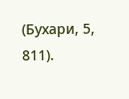(Бухари, 5, 811).